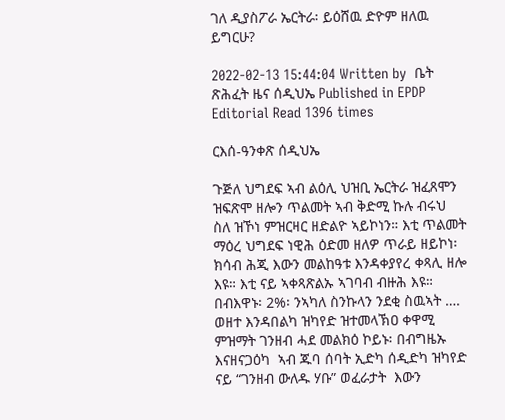ገለ ዲያስፖራ ኤርትራ፡ ይዕሸዉ ድዮም ዘለዉ ይግርሁ?

2022-02-13 15:44:04 Written by  ቤት ጽሕፈት ዜና ሰዲህኤ Published in EPDP Editorial Read 1396 times

ርእሰ-ዓንቀጽ ሰዲህኤ

ጉጅለ ህግደፍ ኣብ ልዕሊ ህዝቢ ኤርትራ ዝፈጸሞን ዝፍጽሞ ዘሎን ጥልመት ኣብ ቅድሚ ኩሉ ብሩህ ስለ ዝኾነ ምዝርዛር ዘድልዮ ኣይኮነን። እቲ ጥልመት ማዕረ ህግደፍ ነዊሕ ዕድመ ዘለዎ ጥራይ ዘይኮነ፡ ክሳብ ሕጂ እውን መልከዓቱ እንዳቀያየረ ቀጻሊ ዘሎ እዩ። እቲ ናይ ኣቀጻጽልኡ ኣገባብ ብዙሕ እዩ። በብእዋኑ፡ 2%፡ ንኣካለ ስንኩላን ንደቂ ስዉኣት …. ወዘተ እንዳበልካ ዝካየድ ዝተመላኽዐ ቀዋሚ ምዝማት ገንዘብ ሓደ መልክዕ ኮይኑ፡ በብግዜኡ እናዘናጋዕካ  ኣብ ጁባ ሰባት ኢድካ ሰዲድካ ዝካየድ ናይ “ገንዘብ ውለዱ ሃቡ” ወፈራታት  እውን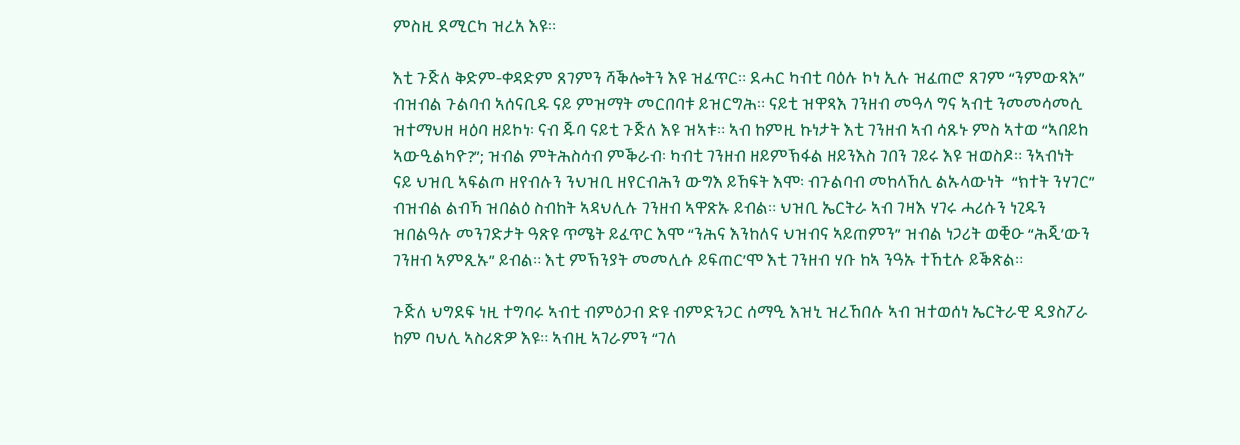ምስዚ ደሚርካ ዝረአ እዩ።

እቲ ጉጅለ ቅድም-ቀዳድም ጸገምን ሻቕሎትን እዩ ዝፈጥር። ደሓር ካብቲ ባዕሉ ኮነ ኢሉ ዝፈጠሮ ጸገም “ንምውጻእ” ብዝብል ጉልባብ ኣሰናቢዱ ናይ ምዝማት መርበባቱ ይዝርግሕ። ናይቲ ዝዋጻእ ገንዘብ መዓላ ግና ኣብቲ ንመመሳመሲ ዝተማህዘ ዛዕባ ዘይኮነ፡ ናብ ጁባ ናይቲ ጉጅለ እዩ ዝኣቱ። ኣብ ከምዚ ኩነታት እቲ ገንዘብ ኣብ ሳጹኑ ምስ ኣተወ “ኣበይከ ኣውዒልካዮ?”; ዝብል ምትሕስሳብ ምቕራብ፡ ካብቲ ገንዘብ ዘይምኽፋል ዘይንእስ ገበን ገይሩ እዩ ዝወስዶ። ንኣብነት ናይ ህዝቢ ኣፍልጦ ዘየብሉን ንህዝቢ ዘየርብሕን ውግእ ይኸፍት እሞ፡ ብጉልባብ መከላኸሊ ልኡላውነት  “ክተት ንሃገር” ብዝብል ልብኻ ዝበልዕ ስብከት ኣዳህሊሉ ገንዘብ ኣዋጽኡ ይብል። ህዝቢ ኤርትራ ኣብ ገዛእ ሃገሩ ሓሪሱን ነጊዱን ዝበልዓሉ መንገድታት ዓጽዩ ጥሜት ይፈጥር እሞ “ንሕና እንከለና ህዝብና ኣይጠምን” ዝብል ነጋሪት ወቒዑ “ሕጂ’ውን ገንዘብ ኣምጺኡ” ይብል። እቲ ምኽንያት መመሊሱ ይፍጠር’ሞ እቲ ገንዘብ ሃቡ ከኣ ንዓኡ ተኸቲሉ ይቕጽል።

ጉጅለ ህግደፍ ነዚ ተግባሩ ኣብቲ ብምዕጋብ ድዩ ብምድንጋር ሰማዒ እዝኒ ዝረኸበሉ ኣብ ዝተወሰነ ኤርትራዊ ዲያስፖራ ከም ባህሊ ኣስሪጽዎ እዩ። ኣብዚ ኣገራምን “ገለ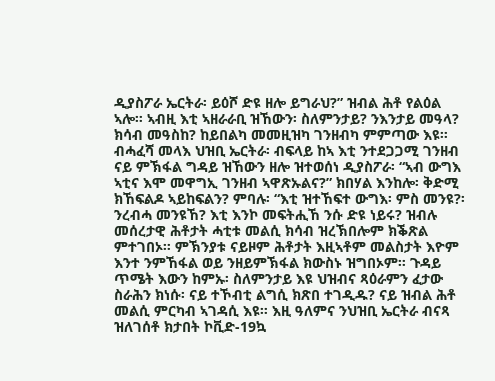ዲያስፖራ ኤርትራ፡ ይዕሾ ድዩ ዘሎ ይግራህ?” ዝብል ሕቶ የልዕል ኣሎ። ኣብዚ እቲ ኣዘራራቢ ዝኸውን፡ ስለምንታይ? ንእንታይ መዓላ? ክሳብ መዓስከ? ከይበልካ መመዚዝካ ገንዘብካ ምምጣው እዩ። ብሓፈሻ መላእ ህዝቢ ኤርትራ፡ ብፍላይ ከኣ እቲ ንተደጋጋሚ ገንዘብ ናይ ምኽፋል ግዳይ ዝኸውን ዘሎ ዝተወሰነ ዲያስፖራ፡ “ኣብ ውግእ ኣቲና እሞ መዋግኢ ገንዘብ ኣዋጽኡልና?” ክበሃል እንከሎ፡ ቅድሚ ክኸፍልዶ ኣይከፍልን? ምባሉ፡ “እቲ ዝተኸፍተ ውግእ፡ ምስ መንዩ?፡ ንረብሓ መንዩኸ? እቲ እንኮ መፍትሒኸ ንሱ ድዩ ነይሩ? ዝብሉ መሰረታዊ ሕቶታት ሓቲቱ መልሲ ክሳብ ዝረኽበሎም ክቕጽል ምተገበኦ። ምኽንያቱ ናይዞም ሕቶታት እዚኣቶም መልስታት እዮም እንተ ንምኸፋል ወይ ንዘይምኽፋል ክውስኑ ዝግበኦም። ጉዳይ ጥሜት እውን ከምኡ፡ ስለምንታይ እዩ ህዝብና ጻዕራምን ፈታው ስራሕን ክነሱ፡ ናይ ተኾብቲ ልግሲ ክጽበ ተገዲዱ? ናይ ዝብል ሕቶ መልሲ ምርካብ ኣገዳሲ እዩ። እዚ ዓለምና ንህዝቢ ኤርትራ ብናጻ ዝለገሰቶ ክታበት ኮቪድ-19ኳ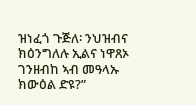ዝነፈጎ ጉጅለ፡ ንህዝብና ክዕንግለሉ ኢልና ነዋጸኦ ገንዘብከ ኣብ መዓላኡ ክውዕል ድዩ?”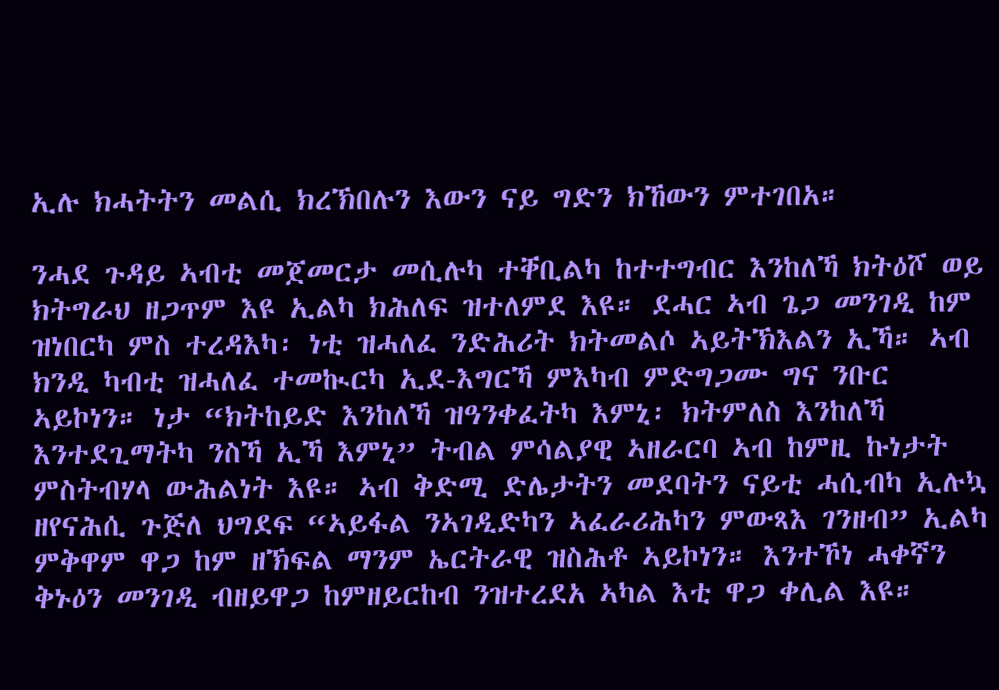ኢሉ ክሓትትን መልሲ ክረኽበሉን እውን ናይ ግድን ክኸውን ምተገበአ።

ንሓደ ጉዳይ ኣብቲ መጀመርታ መሲሉካ ተቐቢልካ ከተተግብር እንከለኻ ክትዕሾ ወይ ክትግራህ ዘጋጥም እዩ ኢልካ ክሕለፍ ዝተለምደ እዩ። ደሓር ኣብ ጌጋ መንገዲ ከም ዝነበርካ ምስ ተረዳእካ፡ ነቲ ዝሓለፈ ንድሕሪት ክትመልሶ ኣይትኽእልን ኢኻ። ኣብ ክንዲ ካብቲ ዝሓለፈ ተመኲርካ ኢደ-እግርኻ ምእካብ ምድግጋሙ ግና ንቡር ኣይኮነን። ነታ “ክትከይድ እንከለኻ ዝዓንቀፈትካ እምኒ፡ ክትምለስ እንከለኻ እንተደጊማትካ ንስኻ ኢኻ እምኒ” ትብል ምሳልያዊ ኣዘራርባ ኣብ ከምዚ ኩነታት ምስትብሃላ ውሕልነት እዩ። ኣብ ቅድሚ ድሌታትን መደባትን ናይቲ ሓሲብካ ኢሉኳ ዘየናሕሲ ጉጅለ ህግደፍ “ኣይፋል ንኣገዲድካን ኣፈራሪሕካን ምውጻእ ገንዘብ” ኢልካ ምቅዋም ዋጋ ከም ዘኽፍል ማንም ኤርትራዊ ዝስሕቶ ኣይኮነን። እንተኾነ ሓቀኛን ቅኑዕን መንገዲ ብዘይዋጋ ከምዘይርከብ ንዝተረደአ ኣካል እቲ ዋጋ ቀሊል እዩ።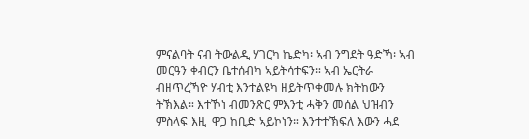ምናልባት ናብ ትውልዲ ሃገርካ ኬድካ፡ ኣብ ንግደት ዓድኻ፡ ኣብ መርዓን ቀብርን ቤተሰብካ ኣይትሳተፍን። ኣብ ኤርትራ ብዘጥረኻዮ ሃብቲ እንተልዩካ ዘይትጥቀመሉ ክትከውን ትኽእል። እተኾነ ብመንጽር ምእንቲ ሓቅን መሰል ህዝብን ምስላፍ እዚ  ዋጋ ከቢድ ኣይኮነን። እንተተኽፍለ እውን ሓደ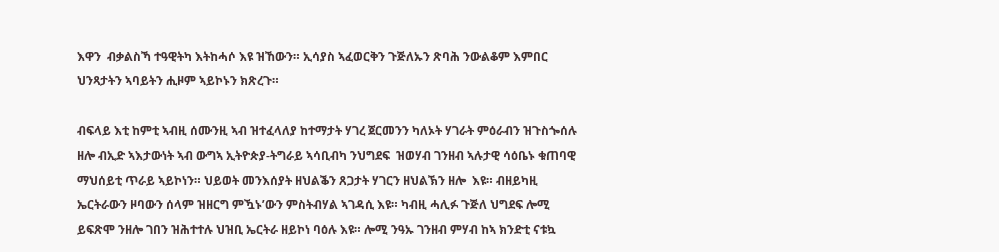እዋን  ብቃልስኻ ተዓዊትካ እትከሓሶ እዩ ዝኸውን። ኢሳያስ ኣፈወርቅን ጉጅለኡን ጽባሕ ንውልቆም እምበር ህንጻታትን ኣባይትን ሒዞም ኣይኮኑን ክጽረጉ።

ብፍላይ እቲ ከምቲ ኣብዚ ሰሙንዚ ኣብ ዝተፈላለያ ከተማታት ሃገረ ጀርመንን ካለኦት ሃገራት ምዕራብን ዝጉስጐሰሉ ዘሎ ብኢድ ኣእታውነት ኣብ ውግኣ ኢትዮጵያ-ትግራይ ኣሳቢብካ ንህግደፍ  ዝወሃብ ገንዘብ ኣሉታዊ ሳዕቤኑ ቁጠባዊ ማህሰይቲ ጥራይ ኣይኮነን። ህይወት መንእሰያት ዘህልቕን ጸጋታት ሃገርን ዘህልኽን ዘሎ  እዩ። ብዘይካዚ ኤርትራውን ዞባውን ሰላም ዝዘርግ ምዃኑ’ውን ምስትብሃል ኣገዳሲ እዩ። ካብዚ ሓሊፉ ጉጅለ ህግደፍ ሎሚ ይፍጽሞ ንዘሎ ገበን ዝሕተተሉ ህዝቢ ኤርትራ ዘይኮነ ባዕሉ እዩ። ሎሚ ንዓኡ ገንዘብ ምሃብ ከኣ ክንድቲ ናቱኳ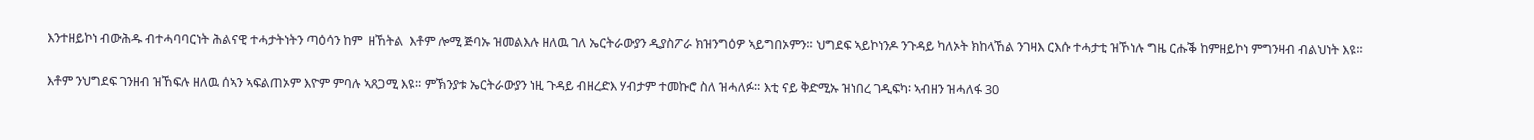እንተዘይኮነ ብውሕዱ ብተሓባባርነት ሕልናዊ ተሓታትነትን ጣዕሳን ከም  ዘኸትል  እቶም ሎሚ ጅባኡ ዝመልእሉ ዘለዉ ገለ ኤርትራውያን ዲያስፖራ ክዝንግዕዎ ኣይግበኦምን። ህግደፍ ኣይኮነንዶ ንጉዳይ ካለኦት ክከላኸል ንገዛእ ርእሱ ተሓታቲ ዝኾነሉ ግዜ ርሑቕ ከምዘይኮነ ምግንዛብ ብልህነት እዩ።

እቶም ንህግደፍ ገንዘብ ዝኸፍሉ ዘለዉ ሰኣን ኣፍልጠኦም እዮም ምባሉ ኣጸጋሚ እዩ። ምኽንያቱ ኤርትራውያን ነዚ ጉዳይ ብዘረድእ ሃብታም ተመኩሮ ስለ ዝሓለፉ። እቲ ናይ ቅድሚኡ ዝነበረ ገዲፍካ፡ ኣብዘን ዝሓለፋ 30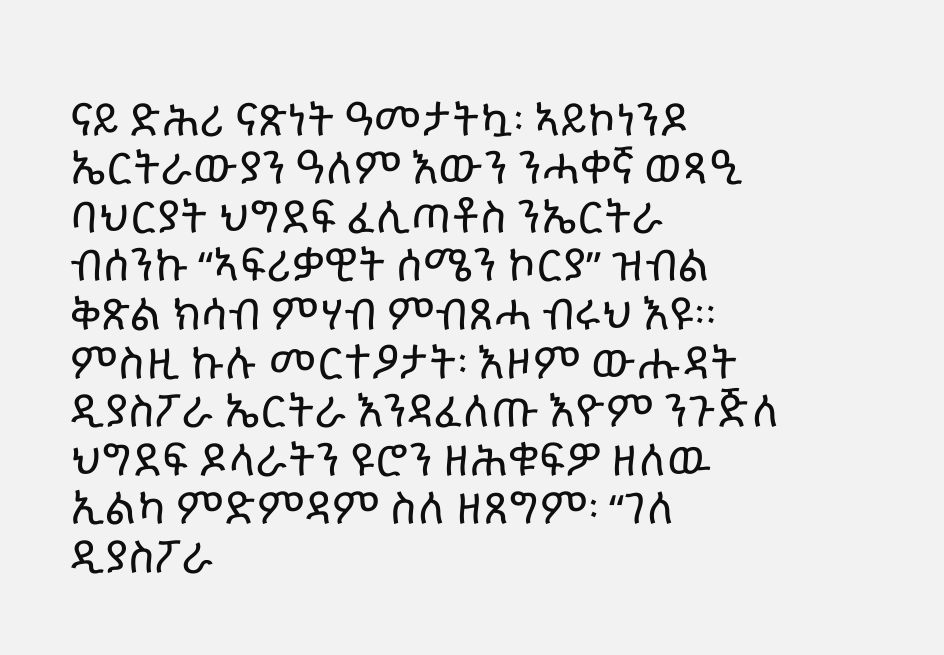ናይ ድሕሪ ናጽነት ዓመታትኳ፡ ኣይኮነንዶ ኤርትራውያን ዓለም እውን ንሓቀኛ ወጻዒ ባህርያት ህግደፍ ፈሊጣቶስ ንኤርትራ ብሰንኩ “ኣፍሪቃዊት ሰሜን ኮርያ” ዝብል ቅጽል ክሳብ ምሃብ ምብጸሓ ብሩህ እዩ። ምስዚ ኩሉ መርተዖታት፡ እዞም ውሑዳት ዲያስፖራ ኤርትራ እንዳፈለጡ እዮም ንጉጅለ ህግደፍ ዶላራትን ዩሮን ዘሕቁፍዎ ዘለዉ ኢልካ ምድምዳም ስለ ዘጸግም፡ “ገለ ዲያስፖራ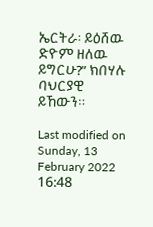ኤርትራ፡ ይዕሸዉ ድዮም ዘለዉ ይግርሁ?” ክበሃሉ ባህርያዊ ይኸውን።

Last modified on Sunday, 13 February 2022 16:48